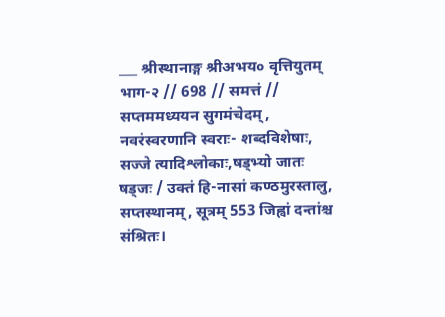___ श्रीस्थानाङ्ग श्रीअभय० वृत्तियुतम् भाग-२ // 698 // समत्तं // सप्तममध्ययन सुगमंचेदम्, नवरंस्वरणानि स्वराः- शब्दविशेषाः, सज्जे त्यादिश्लोकाः,षड्भ्यो जातः षड्जः / उक्तं हि-नासां कण्ठमुरस्तालु, सप्तस्थानम्, सूत्रम् 553 जिह्वां दन्तांश्च संश्रितः।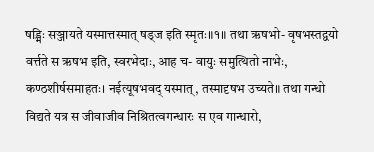षड्भिः सञ्जायते यस्मात्तस्मात् षड्ज इति स्मृतः॥१॥ तथा ऋषभो- वृषभस्तद्वयो वर्त्तते स ऋषभ इति, स्वरभेदाः, आह च- वायुः समुत्थितो नाभेः, कण्ठशीर्षसमाहतः। नईत्यूषभवद् यस्मात्, तस्मादृषभ उच्यते॥ तथा गन्धो विद्यते यत्र स जीवाजीव निश्रितत्वगन्धारः स एव गान्धारो,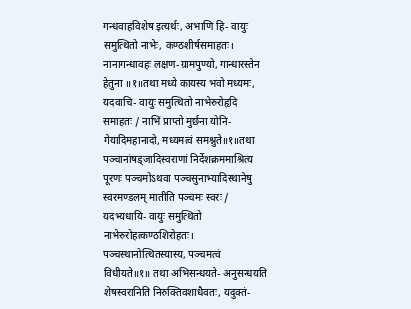गन्धवाहविशेष इत्यर्थः, अभाणि हि- वायुः समुत्थितो नाभेः, कण्ठशीर्षसमाहतः। नानागन्धावहः लक्षण-ग्रामपुण्यो, गान्धारस्तेन हेतुना ॥१॥तथा मध्ये कायस्य भवो मध्यमः, यदवाचि- वायुः समुत्थितो नाभेरुरोहृदि समाहतः / नाभिं प्राप्तो मुर्छना योनि-गेयादिमहानादो, मध्यमत्वं समश्नुते॥१॥तथा पञ्चानांषड्जादिस्वराणां निर्देशक्रममाश्रित्य पूरणः पञ्चमोऽथवा पञ्चसुनाभ्यादिस्थानेषु स्वरमण्डलम् मातीति पञ्चमः स्वरः / यदभ्यधायि- वायुः समुत्थितो नाभेरुरोहत्कण्ठशिरोहतः। पञ्चस्थानोत्थितस्यास्य, पञ्चमत्वं विधीयते॥१॥ तथा अभिसन्धयते- अनुसन्धयति शेषस्वरानिति निरुक्तिवशाधैवतः, यदुक्तं-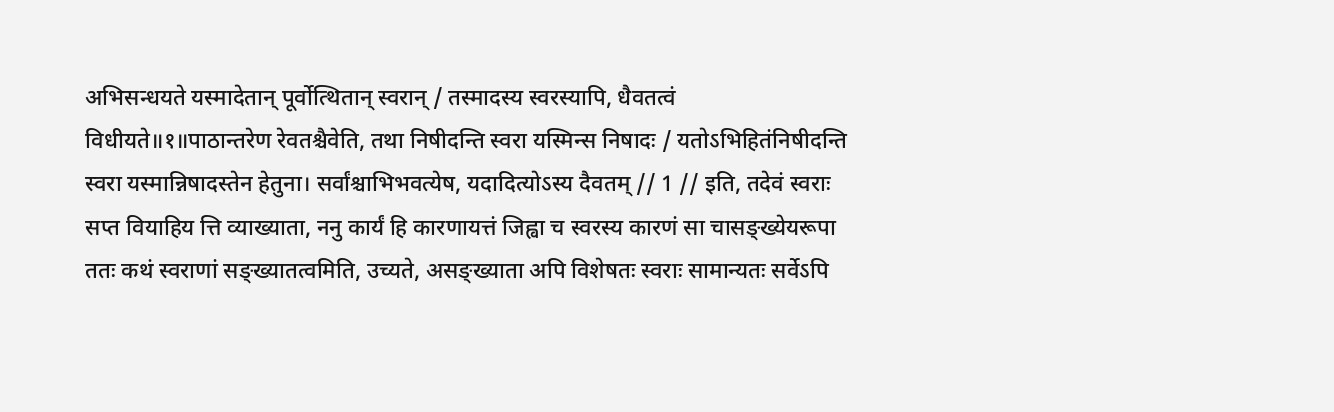अभिसन्धयते यस्मादेतान् पूर्वोत्थितान् स्वरान् / तस्मादस्य स्वरस्यापि, धैवतत्वं विधीयते॥१॥पाठान्तरेण रेवतश्चैवेति, तथा निषीदन्ति स्वरा यस्मिन्स निषादः / यतोऽभिहितंनिषीदन्ति स्वरा यस्मान्निषादस्तेन हेतुना। सर्वांश्चाभिभवत्येष, यदादित्योऽस्य दैवतम् // 1 // इति, तदेवं स्वराः सप्त वियाहिय त्ति व्याख्याता, ननु कार्यं हि कारणायत्तं जिह्वा च स्वरस्य कारणं सा चासङ्ख्येयरूपा ततः कथं स्वराणां सङ्ख्यातत्वमिति, उच्यते, असङ्ख्याता अपि विशेषतः स्वराः सामान्यतः सर्वेऽपि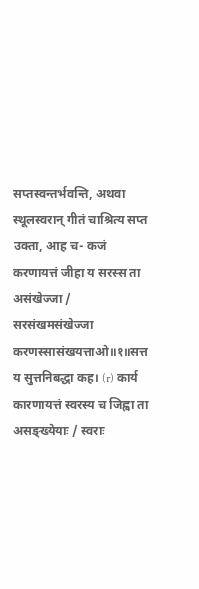सप्तस्वन्तर्भवन्ति, अथवा स्थूलस्वरान् गीतं चाश्रित्य सप्त उक्ता, आह च- कजं करणायत्तं जीहा य सरस्स ता असंखेज्जा / सरसंखमसंखेज्जा करणस्सासंखयत्ताओ॥१॥सत्त य सुत्तनिबद्धा कह। (r) कार्य कारणायत्तं स्वरस्य च जिह्वा ता असङ्ख्येयाः / स्वराः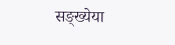सङ्ख्येया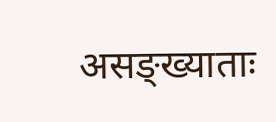असङ्ख्याताः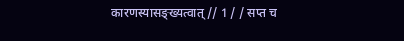कारणस्यासङ्ख्यत्वात् // 1 / / सप्त च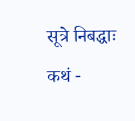सूत्रे निबद्धाः कथं -